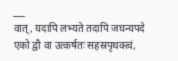___
वात्, यदापि लभ्यते तदापि जघन्यपदे एको द्वौ वा उत्कर्षतः सहस्रपृथक्त्वं,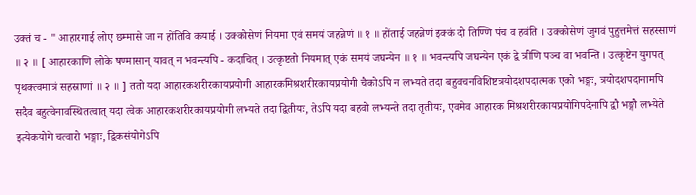उक्तं च - " आहारगाई लोए छम्मासे जा न होंतिवि कयाई । उक्कोसेणं नियमा एवं समयं जहन्नेणं ॥ १ ॥ होंताई जहन्नेणं इक्कं दो तिण्णि पंच व हवंति । उक्कोसेणं जुगवं पुहुत्तमेत्तं सहस्साणं ॥ २ ॥ [ आहारकाणि लोके षण्मासान् यावत् न भवन्त्यपि - कदाचित् । उत्कृष्टतो नियमात् एकं समयं जघन्येन ॥ १ ॥ भवन्त्यपि जघन्येन एकं द्वे त्रीणि पञ्च वा भवन्ति । उत्कृष्टेन युगपत् पृथक्त्वमात्रं सहस्राणां ॥ २ ॥ ] ततो यदा आहारकशरीरकायप्रयोगी आहारकमिश्रशरीरकायप्रयोगी चैकोऽपि न लभ्यते तदा बहुवचनविशिष्टत्रयोदशपदात्मक एको भङ्गः, त्रयोदशपदानामपि सदैव बहुत्वेनावस्थितत्वात् यदा त्वेक आहारकशरीरकायप्रयोगी लभ्यते तदा द्वितीयः, तेऽपि यदा बहवो लभ्यन्ते तदा तृतीयः, एवमेव आहारक मिश्रशरीरकायप्रयोगिपदेनापि द्वौ भङ्गौ लभ्येते इत्येकयोगे चत्वारो भङ्गाः, द्विकसंयोगेऽपि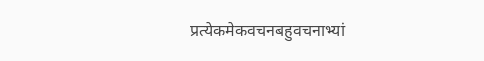प्रत्येकमेकवचनबहुवचनाभ्यां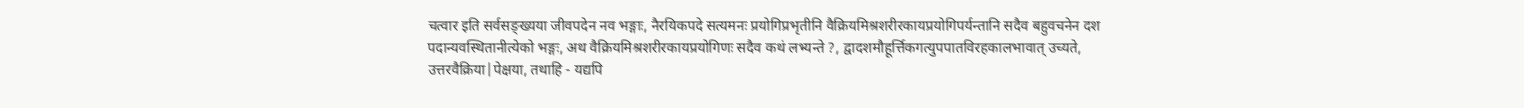चत्वार इति सर्वसङ्ख्यया जीवपदेन नव भङ्गाः, नैरयिकपदे सत्यमनः प्रयोगिप्रभृतीनि वैक्रियमिश्रशरीरकायप्रयोगिपर्यन्तानि सदैव बहुवचनेन दश पदान्यवस्थितानीत्येको भङ्गः, अथ वैक्रियमिश्रशरीरकायप्रयोगिणः सदैव कथं लभ्यन्ते ?, द्वादशमौहूर्त्तिकगत्युपपातविरहकालभावात् उच्यते, उत्तरवैक्रिया|पेक्षया, तथाहि - यद्यपि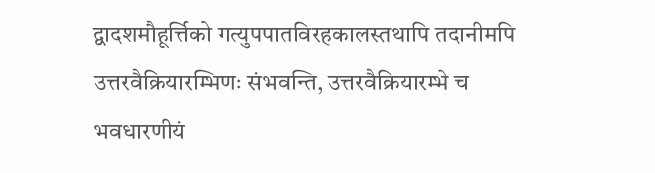द्वादशमौहूर्त्तिको गत्युपपातविरहकालस्तथापि तदानीमपि उत्तरवैक्रियारम्भिणः संभवन्ति, उत्तरवैक्रियारम्भे च भवधारणीयं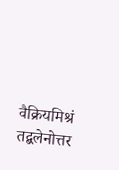वैक्रियमिश्रं तद्बलेनोत्तर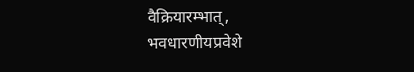वैक्रियारम्भात्, भवधारणीयप्रवेशे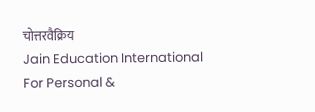चोत्तरवैक्रिय
Jain Education International
For Personal &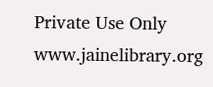Private Use Only
www.jainelibrary.org